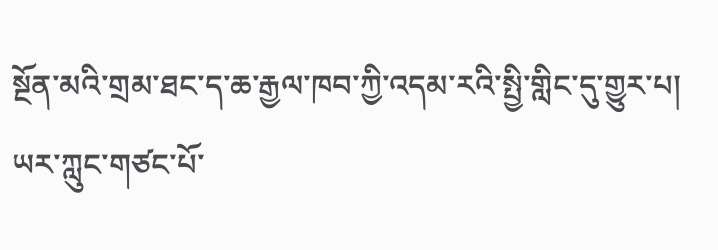སྔོན་མའི་གྲམ་ཐང་ད་ཆ་རྒྱལ་ཁབ་ཀྱི་འདམ་རའི་སྤྱི་གླིང་དུ་གྱུར་པ།
ཡར་ཀླུང་གཙང་པོ་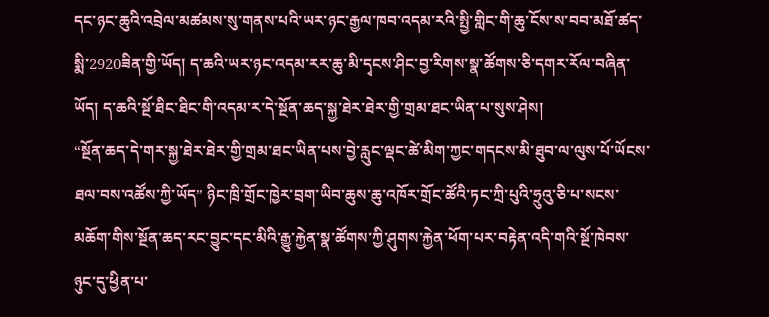དང་ཉང་ཆུའི་འབྲེལ་མཚམས་སུ་གནས་པའི་ཡར་ཉང་རྒྱལ་ཁབ་འདམ་རའི་སྤྱི་གླིང་གི་ཆུ་ངོས་ས་བབ་མཐོ་ཚད་སྨི་2920ཟིན་གྱི་ཡོད། ད་ཆའི་ཡར་ཉང་འདམ་རར་ཆུ་མི་དྭངས་ཤིང་བྱ་རིགས་སྣ་ཚོགས་ཅི་དགར་རོལ་བཞིན་ཡོད། ད་ཆའི་སྔོ་ཐིང་ཐིང་གི་འདམ་ར་དེ་སྔོན་ཆད་སྐྱ་ཐེར་ཐེར་གྱི་གྲམ་ཐང་ཡིན་པ་སུས་ཤེས།
“སྔོན་ཆད་དེ་གར་སྐྱ་ཐེར་ཐེར་གྱི་གྲམ་ཐང་ཡིན་པས་བྱེ་རླུང་ལྡང་ཚེ་མིག་ཀྱང་གདངས་མི་ཐུབ་ལ་ལུས་པོ་ཡོངས་ཐལ་བས་འཚོས་ཀྱི་ཡོད” ཉིང་ཁྲི་གྲོང་ཁྱེར་བྲག་ཡིབ་ཆུས་ཆུ་འཁོར་གྲོང་ཚོའི་ཏང་ཀྲི་པུའི་ཧྲུའུ་ཅི་པ་སངས་མཆོག་གིས་སྔོན་ཆད་རང་བྱུང་དང་མིའི་རྒྱུ་རྐྱེན་སྣ་ཚོགས་ཀྱི་ཤུགས་རྐྱེན་ཕོག་པར་བརྟེན་འདི་གའི་སྔོ་ཁེབས་ཉུང་དུ་ཕྱིན་པ་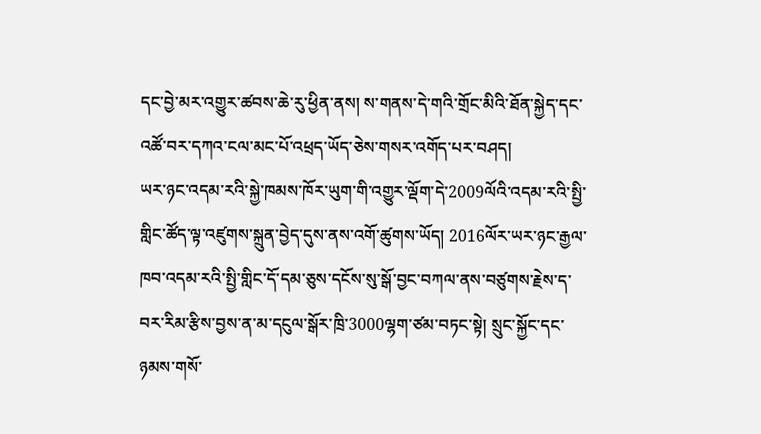དང་བྱེ་མར་འགྱུར་ཚབས་ཆེ་རུ་ཕྱིན་ནས། ས་གནས་དེ་གའི་གྲོང་མིའི་ཐོན་སྐྱེད་དང་འཚོ་བར་དཀའ་ངལ་མང་པོ་འཕྲད་ཡོད་ཅེས་གསར་འགོད་པར་བཤད།
ཡར་ཉང་འདམ་རའི་སྐྱེ་ཁམས་ཁོར་ཡུག་གི་འགྱུར་ལྡོག་དེ་2009ལོའི་འདམ་རའི་སྤྱི་གླིང་ཚོད་ལྟ་འཛུགས་སྐྲུན་བྱེད་དུས་ནས་འགོ་ཚུགས་ཡོད། 2016ལོར་ཡར་ཉང་རྒྱལ་ཁབ་འདམ་རའི་སྤྱི་གླིང་དོ་དམ་ཅུས་དངོས་སུ་སྒོ་བྱང་བཀལ་ནས་བཙུགས་རྗེས་ད་བར་རིམ་རྩིས་བྱས་ན་མ་དངུལ་སྒོར་ཁྲི་3000ལྷག་ཙམ་བཏང་སྟེ། སྲུང་སྐྱོང་དང་ཉམས་གསོ་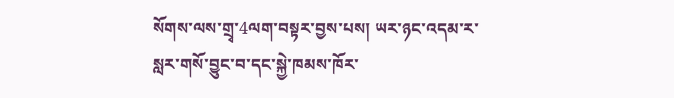སོགས་ལས་གྲྭ་4ལག་བསྟར་བྱས་པས། ཡར་ཉང་འདམ་ར་སླར་གསོ་བྱུང་བ་དང་སྐྱེ་ཁམས་ཁོར་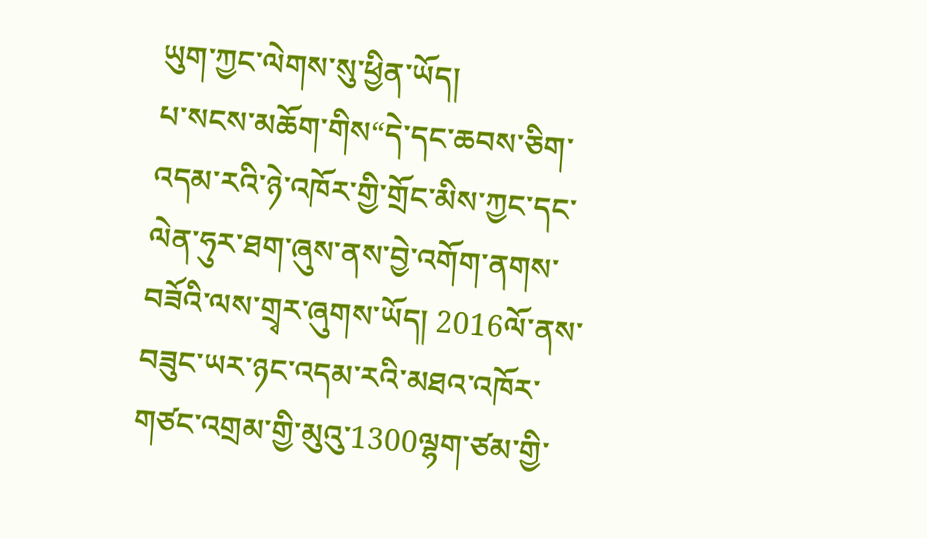ཡུག་ཀྱང་ལེགས་སུ་ཕྱིན་ཡོད།
པ་སངས་མཆོག་གིས“དེ་དང་ཆབས་ཅིག་འདམ་རའི་ཉེ་འཁོར་གྱི་གྲོང་མིས་ཀྱང་དང་ལེན་ཧུར་ཐག་ཞུས་ནས་བྱེ་འགོག་ནགས་བཟོའི་ལས་གྲྭར་ཞུགས་ཡོད། 2016ལོ་ནས་བཟུང་ཡར་ཉང་འདམ་རའི་མཐའ་འཁོར་གཙང་འགྲམ་གྱི་མུའུ་1300ལྷག་ཙམ་གྱི་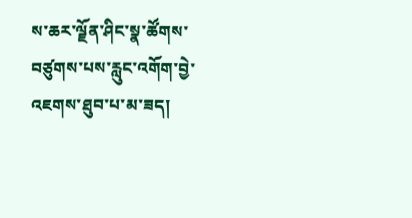ས་ཆར་ལྗོན་ཤིང་སྣ་ཚོགས་བཙུགས་པས་རླུང་འགོག་བྱེ་འཇགས་ཐུབ་པ་མ་ཟད།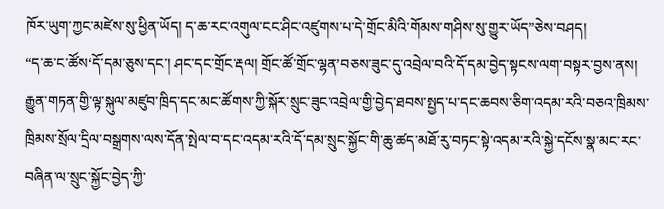ཁོར་ཡུག་ཀྱང་མཛེས་སུ་ཕྱིན་ཡོད། ད་ཆ་རང་འགུལ་ངང་ཤིང་འཛུགས་པ་དེ་གྲོང་མིའི་གོམས་གཤིས་སུ་གྱུར་ཡོད”ཅེས་བཤད།
“ད་ཆ་ང་ཚོས‘དོ་དམ་ཅུས་དང་། ཤང་དང་གྲོང་རྡལ། གྲོང་ཚོ་གྲོང་ལྷན’བཅས་ཟུང་དུ་འབྲེལ་བའི་དོ་དམ་བྱེད་སྟངས་ལག་བསྟར་བྱས་ནས། རྒྱུན་གཏན་གྱི་ལྟ་སྐུལ་མཛུབ་ཁྲིད་དང་མང་ཚོགས་ཀྱི་སྐོར་སྲུང་ཟུང་འབྲེལ་གྱི་བྱེད་ཐབས་སྤྱད་པ་དང་ཆབས་ཅིག་འདམ་རའི་བཅའ་ཁྲིམས་ཁྲིམས་སྲོལ་དྲིལ་བསྒྲགས་ལས་དོན་སྤེལ་བ་དང་འདམ་རའི་དོ་དམ་སྲུང་སྐྱོང་གི་ཆུ་ཚད་མཐོ་རུ་བཏང་སྟེ་འདམ་རའི་སྐྱེ་དངོས་སྣ་མང་རང་བཞིན་ལ་སྲུང་སྐྱོང་བྱེད་ཀྱི་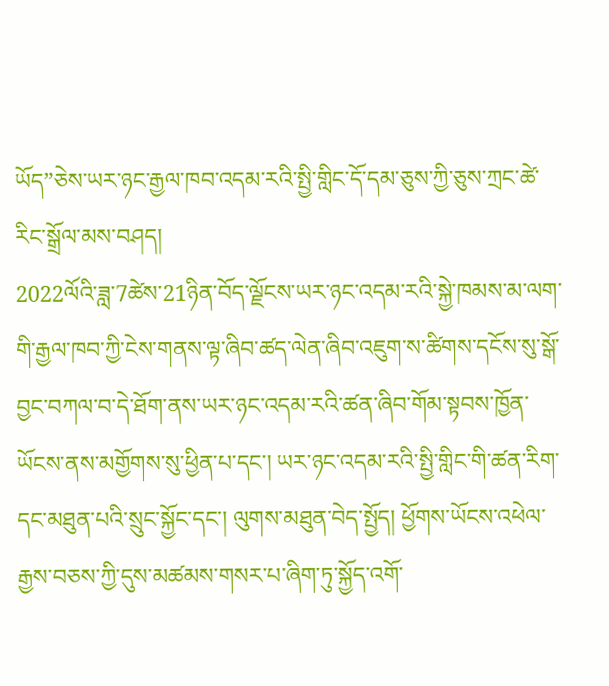ཡོད”ཅེས་ཡར་ཉང་རྒྱལ་ཁབ་འདམ་རའི་སྤྱི་གླིང་དོ་དམ་ཅུས་ཀྱི་ཅུས་ཀྲང་ཚེ་རིང་སྒྲོལ་མས་བཤད།
2022ལོའི་ཟླ་7ཚེས་21ཉིན་བོད་ལྗོངས་ཡར་ཉང་འདམ་རའི་སྐྱེ་ཁམས་མ་ལག་གི་རྒྱལ་ཁབ་ཀྱི་ངེས་གནས་ལྟ་ཞིབ་ཚད་ལེན་ཞིབ་འཇུག་ས་ཚིགས་དངོས་སུ་སྒོ་བྱང་བཀལ་བ་དེ་ཐོག་ནས་ཡར་ཉང་འདམ་རའི་ཚན་ཞིབ་གོམ་སྟབས་ཁྱོན་ཡོངས་ནས་མགྱོགས་སུ་ཕྱིན་པ་དང་། ཡར་ཉང་འདམ་རའི་སྤྱི་གླིང་གི་ཚན་རིག་དང་མཐུན་པའི་སྲུང་སྐྱོང་དང་། ལུགས་མཐུན་བེད་སྤྱོད། ཕྱོགས་ཡོངས་འཕེལ་རྒྱས་བཅས་ཀྱི་དུས་མཚམས་གསར་པ་ཞིག་ཏུ་སྐྱོད་འགོ་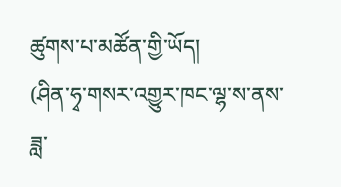ཚུགས་པ་མཚོན་གྱི་ཡོད།
(ཤིན་ཧྭ་གསར་འགྱུར་ཁང་ལྷ་ས་ནས་ཟླ་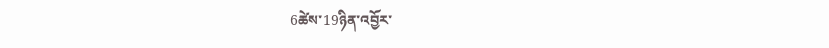6ཚེས་19ཉིན་འབྱོར་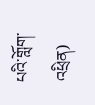པའི་གློག་འཕྲིན)